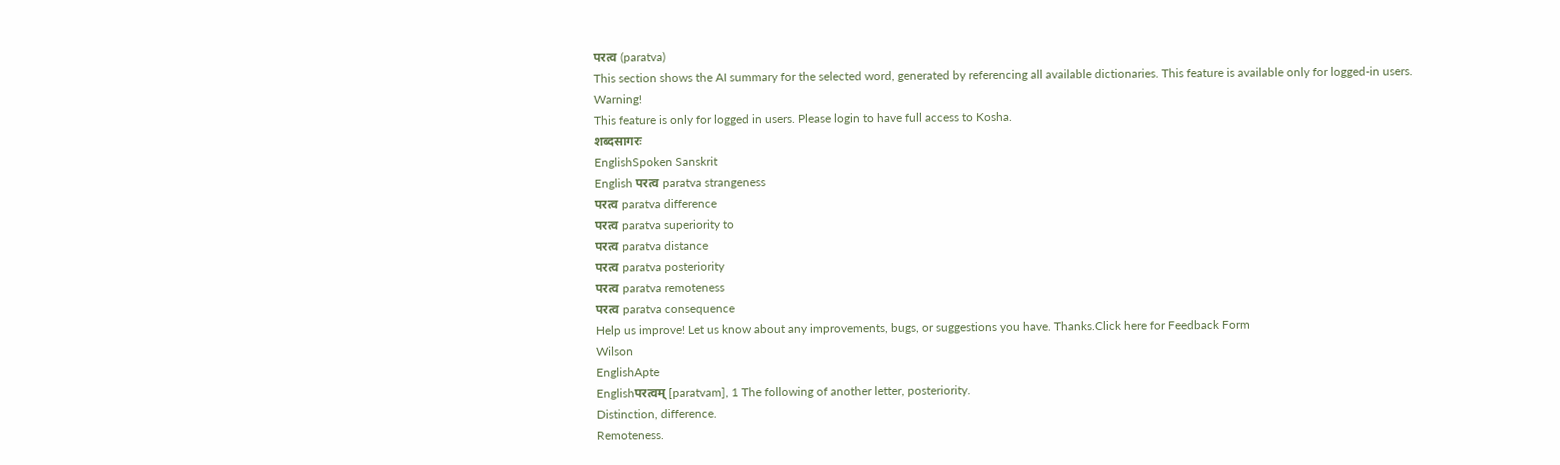परत्व (paratva)
This section shows the AI summary for the selected word, generated by referencing all available dictionaries. This feature is available only for logged-in users.
Warning!
This feature is only for logged in users. Please login to have full access to Kosha.
शब्दसागरः
EnglishSpoken Sanskrit
English परत्व paratva strangeness
परत्व paratva difference
परत्व paratva superiority to
परत्व paratva distance
परत्व paratva posteriority
परत्व paratva remoteness
परत्व paratva consequence
Help us improve! Let us know about any improvements, bugs, or suggestions you have. Thanks.Click here for Feedback Form
Wilson
EnglishApte
Englishपरत्वम् [paratvam], 1 The following of another letter, posteriority.
Distinction, difference.
Remoteness.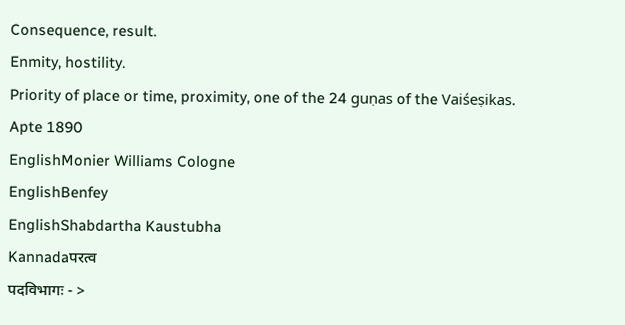Consequence, result.
Enmity, hostility.
Priority of place or time, proximity, one of the 24 guṇas of the Vaiśeṣikas.
Apte 1890
EnglishMonier Williams Cologne
EnglishBenfey
EnglishShabdartha Kaustubha
Kannadaपरत्व
पदविभागः - >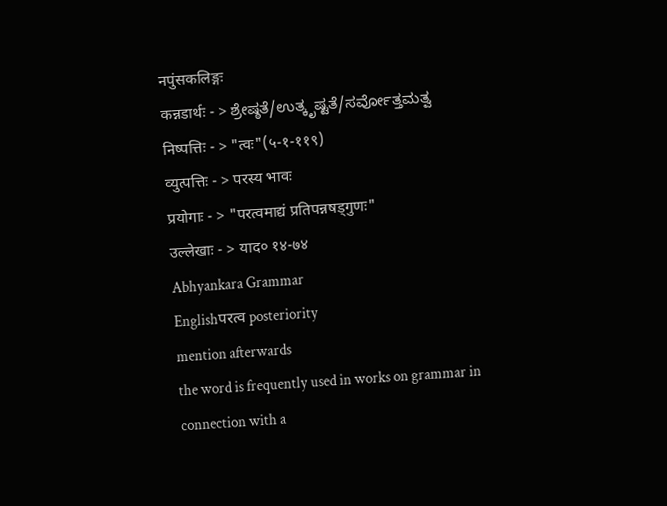नपुंसकलिङ्गः
कन्नडार्थः - > ಶ್ರೇಷ್ಠತೆ/ಉತ್ಕೃಷ್ಟತೆ/ಸರ್ವೋತ್ತಮತ್ವ
निष्पत्तिः - > "त्वः"(५-१-११९)
व्युत्पत्तिः - > परस्य भावः
प्रयोगाः - > "परत्वमाद्यं प्रतिपन्नषड्गुणः"
उल्लेखाः - > याद० १४-७४
Abhyankara Grammar
Englishपरत्व posteriority
mention afterwards
the word is frequently used in works on grammar in connection with a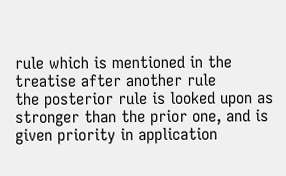rule which is mentioned in the treatise after another rule
the posterior rule is looked upon as stronger than the prior one, and is given priority in application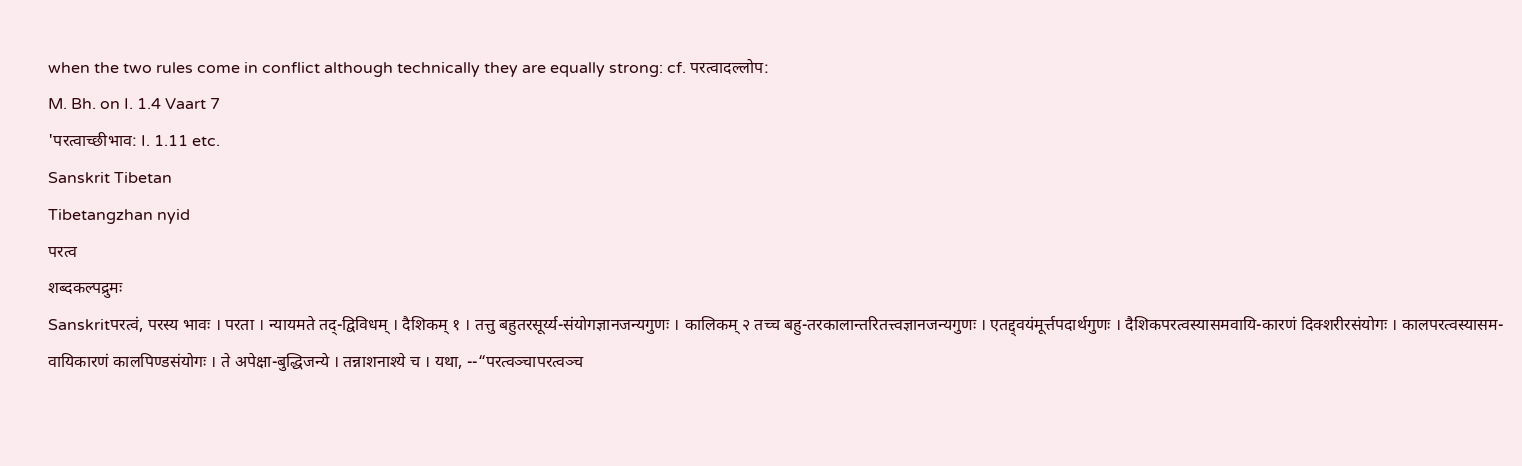when the two rules come in conflict although technically they are equally strong: cf. परत्वादल्लोप:
M. Bh. on I. 1.4 Vaart 7
'परत्वाच्छीभाव: I. 1.11 etc.
Sanskrit Tibetan
Tibetangzhan nyid
परत्व
शब्दकल्पद्रुमः
Sanskritपरत्वं, परस्य भावः । परता । न्यायमते तद्-द्विविधम् । दैशिकम् १ । तत्तु बहुतरसूर्य्य-संयोगज्ञानजन्यगुणः । कालिकम् २ तच्च बहु-तरकालान्तरितत्त्वज्ञानजन्यगुणः । एतद्द्वयंमूर्त्तपदार्थगुणः । दैशिकपरत्वस्यासमवायि-कारणं दिक्शरीरसंयोगः । कालपरत्वस्यासम-वायिकारणं कालपिण्डसंयोगः । ते अपेक्षा-बुद्धिजन्ये । तन्नाशनाश्ये च । यथा, --“परत्वञ्चापरत्वञ्च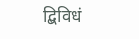द्बिविधं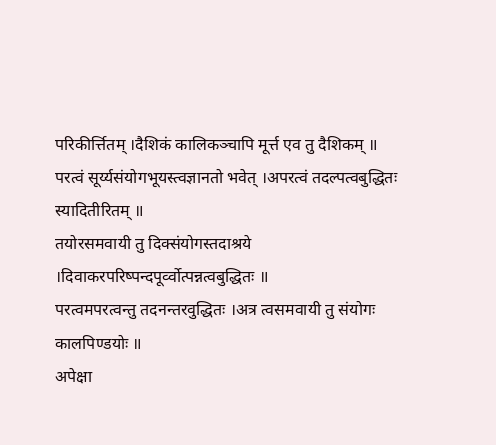परिकीर्त्तितम् ।दैशिकं कालिकञ्चापि मूर्त्त एव तु दैशिकम् ॥
परत्वं सूर्य्यसंयोगभूयस्त्वज्ञानतो भवेत् ।अपरत्वं तदल्पत्वबुद्धितः स्यादितीरितम् ॥
तयोरसमवायी तु दिक्संयोगस्तदाश्रये ।दिवाकरपरिष्पन्दपूर्व्वोत्पन्नत्वबुद्धितः ॥
परत्वमपरत्वन्तु तदनन्तरवुद्धितः ।अत्र त्वसमवायी तु संयोगः कालपिण्डयोः ॥
अपेक्षा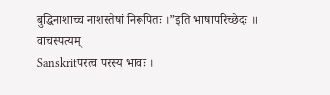बुद्धिनाशाच्च नाशस्तेषां निरूपितः ।”इति भाषापरिच्छेदः ॥
वाचस्पत्यम्
Sanskritपरत्व परस्य भावः ।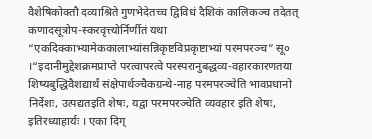वैशेषिकोक्तौ दव्याश्रिते गुणभेदेतच्च द्विविधं दैशिकं कालिकञ्च तदेतत् कणादसूत्रोप-स्करवृत्त्योर्निर्णीतं यथा “एकदिक्काभ्यामेककालाभ्यांसन्निकृष्टविप्रकृष्टाभ्यां परमपरञ्च” सू० ।“इदानीमुद्देशक्रमप्राप्ते परत्वापरत्वे परस्परानुबद्धव्य-वहारकारणतया शिष्यबुद्धिवैशद्यार्थं संक्षेपार्थञ्चैकग्रन्थे-नाह परमपरञ्चेति भावप्रधानो निर्देशः, उत्पद्यतइति शेषः, यद्वा परमपरञ्चेति व्यवहार इति शेषः, इतिरध्याहार्यः । एका दिग्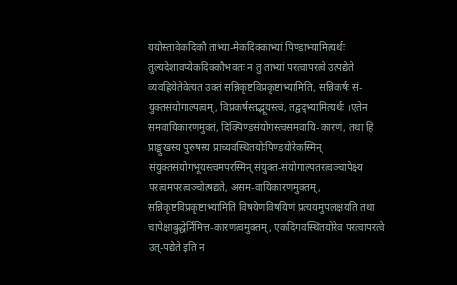ययोस्तावेकदिकौ ताभ्या-मेकदिक्काभ्यां पिण्डाभ्यामित्यर्थः तुल्यदेशावप्येकदिक्कौभवतः न तु ताभ्यां परत्वापरत्वे उत्पद्येते व्यवह्रियेतेवेत्यत उक्तं सन्निकृष्टविप्रकृष्टाभ्यामिति, सन्निकर्षः सं-युक्तसंयोगाल्पत्वम्, विप्रकर्षस्तद्भूयस्त्वं, तद्वद्भ्यामित्यर्थः ।एतेन समवायिकारणमुक्तं, दिक्पिण्डसंयोगस्त्वसमवायि-कारणं, तथा हि प्राङ्मुखस्य पुरुषस्य प्राच्यवस्थितयोःपिण्डयोरेकस्मिन् संयुक्तसंयोगभूयस्त्वमपरस्मिन् संयुक्त-संयोगाल्पतरत्वञ्चापेक्ष्य परत्वमपरत्वञ्चोत्षद्यते, असम-वायिकारणमुक्तम्, सन्निकृष्टविप्रकृष्टाभ्यामिति विषयेणविषयिणं प्रत्ययमुपलक्षयति तथा चापेक्षाबुद्धेर्निमित्त-कारणत्वमुक्तम्, एकदिगवस्थितयोरेव परत्वापरत्वे उत्-पद्येते इति न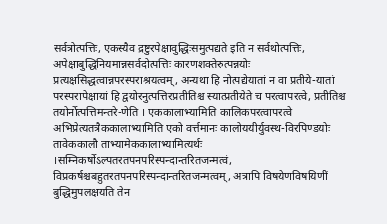सर्वत्रोत्पत्तिः, एकस्यैव द्रष्टुरपेक्षावुद्धिःसमुत्पद्यते इति न सर्वथोत्पत्तिः, अपेक्षाबुद्धिनियमान्नसर्वदोत्पत्तिः कारणशक्तेरुत्पन्नयोः प्रत्यक्षसिद्धत्वान्नपरस्पराश्रयत्वम्, अन्यथा हि नोत्पद्येयातां न वा प्रतीये-यातां परस्परापेक्षायां हि द्वयोरनुत्पत्तिरप्रतीतिश्च स्यात्प्रतीयेते च परत्वापरत्वे, प्रतीतिश्च तयोर्नोत्पत्तिमन्तरे-णेति । एककालाभ्यामिति कालिकपरत्वापरत्वे अभिप्रेत्यतत्रैककालाभ्यामिति एको वर्त्तमानः कालोययीर्युवस्थ-विरपिण्डयोः तावेककालौ ताभ्यामेककालाभ्यामित्यर्थः ।सम्निकर्षोऽल्पतरतपनपरिस्पन्दान्तरितजन्मत्वं, विप्रकर्षश्चबहुतरतपनपरिस्पन्दान्तरितजन्मत्वम्, अत्रापि विषयेणविषयिणीं बुद्धिमुपलक्षयति तेन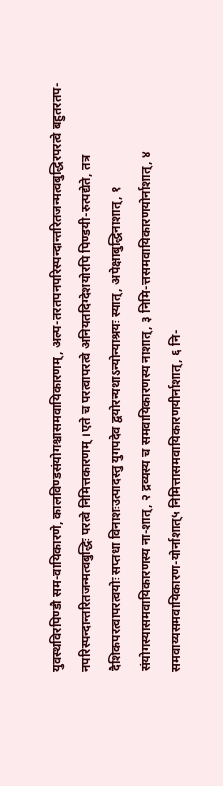युवस्थविरपिण्डौ सम-वायिकारणे, कालविण्डसंयोगश्चासमवायिकारणम्, अल्प-तरतपनपरिस्पन्दान्तरितजन्मत्वबुद्धिरपरत्वे बहुतरतप-नपरिस्पन्दान्तरितजन्मत्वबुद्धिः परत्वे निमित्तकारणम् ।एते च परत्वापरत्वे अनियतदिग्देशयोरपि पिण्डयी-रुत्पद्येते, तत्र दैशिकपरत्वापरत्वयोः सप्तधा विनाशःउत्पादस्तु युगपदेव द्वयोरन्यथाऽन्योन्याश्रयः स्यात्, अपेक्षाबुद्धिनाशात्, १ संयोगस्यासमवायिकारणस्य ना-शात्, २ द्रव्यस्य च समवायिकारणस्य नाशात्, ३ निमि-त्तसमवायिकारणयोर्नाशात्, ४ समवाय्यसमवायिकारण-योर्नाशात्५ निमित्तासमवायिकारणयीर्नाशात्, ६ नि-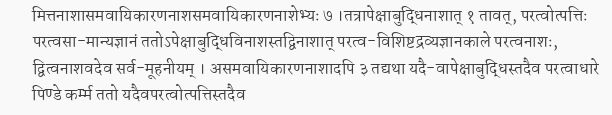मित्तनाशासमवायिकारणनाशसमवायिकारणनाशेभ्यः ७ ।तत्रापेक्षाबुद्धिनाशात् १ तावत्, परत्वोत्पत्तिः परत्वसा-मान्यज्ञानं ततोऽपेक्षाबुद्धिविनाशस्तद्विनाशात् परत्व-विशिष्टद्रव्यज्ञानकाले परत्वनाशः, द्वित्वनाशवदेव सर्व-मूहनीयम् । असमवायिकारणनाशादपि ३ तद्यथा यदै-वापेक्षाबुद्धिस्तदैव परत्वाधारे पिण्डे कर्म्म ततो यदैवपरत्वोत्पत्तिस्तदैव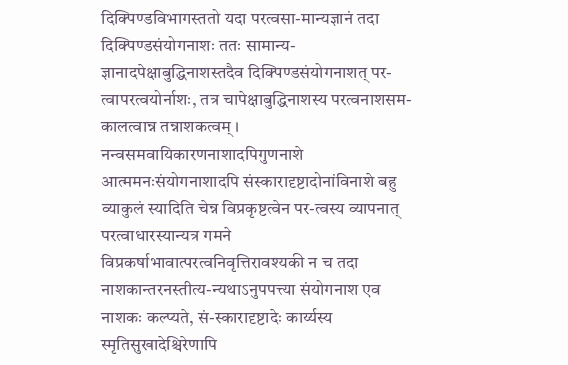दिक्पिण्डविभागस्ततो यदा परत्वसा-मान्यज्ञानं तदा दिक्पिण्डसंयोगनाशः ततः सामान्य-ज्ञानादपेक्षाबुद्धिनाशस्तदैव दिक्पिण्डसंयोगनाशत् पर-त्वापरत्वयोर्नाशः, तत्र चापेक्षाबुद्धिनाशस्य परत्वनाशसम-कालत्वान्न तन्नाशकत्वम् । नन्वसमवायिकारणनाशादपिगुणनाशे आत्ममनःसंयोगनाशादपि संस्कारादृष्टादोनांविनाशे बहु व्याकुलं स्यादिति चेन्न विप्रकृष्टत्वेन पर-त्वस्य व्यापनात् परत्वाधारस्यान्यत्र गमने विप्रकर्षाभावात्परत्वनिवृत्तिरावश्यकी न च तदा नाशकान्तरनस्तीत्य-न्यथाऽनुपपत्त्या संयोगनाश एव नाशकः कल्प्यते, सं-स्कारादृष्टादेः कार्य्यस्य स्मृतिसुखादेश्चिरेणापि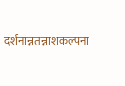दर्शनान्नतन्नाशकल्पना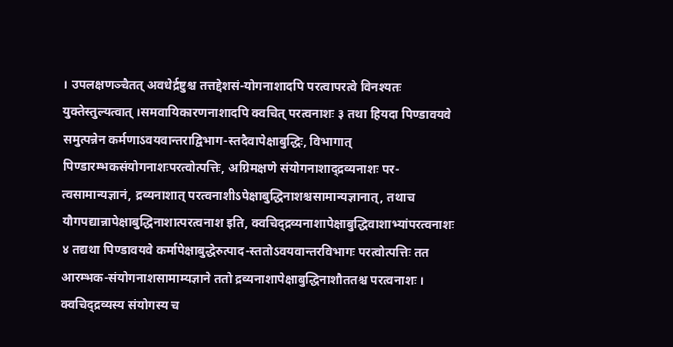। उपलक्षणञ्चैतत् अवधेर्द्रष्टुश्च तत्तद्देशसं-योगनाशादपि परत्वापरत्वे विनश्यतः युक्तेस्तुल्यत्वात् ।समवायिकारणनाशादपि क्वचित् परत्वनाशः ३ तथा हियदा पिण्डावयवे समुत्पन्नेन कर्मणाऽवयवान्तराद्विभाग-स्तदैवापेक्षाबुद्धिः, विभागात् पिण्डारम्भकसंयोगनाशःपरत्वोत्पत्तिः, अग्रिमक्षणे संयोगनाशाद्द्रव्यनाशः पर-त्वसामान्यज्ञानं, द्रव्यनाशात् परत्वनाशीऽपेक्षाबुद्धिनाशश्चसामान्यज्ञानात्, तथाच यौगपद्यान्नापेक्षाबुद्धिनाशात्परत्वनाश इति, क्वचिद्द्रव्यनाशापेक्षाबुद्धिवाशाभ्यांपरत्वनाशः ४ तद्यथा पिण्डावयवे कर्मापेक्षाबुद्धेरुत्पाद-स्ततोऽवयवान्तरविभागः परत्वोत्पत्तिः तत आरम्भक-संयोगनाशसामाम्यज्ञाने ततो द्रव्यनाशापेक्षाबुद्धिनाशौततश्च परत्वनाशः । क्वचिद्द्रव्यस्य संयोगस्य च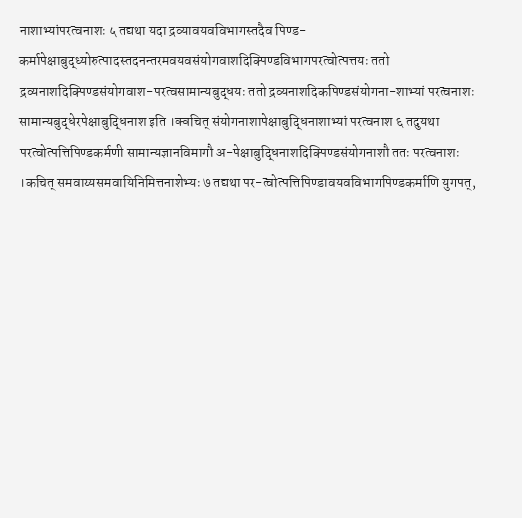नाशाभ्यांपरत्वनाशः ५ तद्यथा यदा द्रव्यावयवविभागस्तदैव पिण्ड-कर्मापेक्षाबुद्ध्योरुत्पादस्तदनन्तरमवयवसंयोगवाशदिक्पिण्डविभागपरत्वोत्पत्तयः ततो द्रव्यनाशदिक्पिण्डसंयोगवाश-परत्वसामान्यबुद्धयः ततो द्रव्यनाशदिकपिण्डसंयोगना-शाभ्यां परत्वनाशः सामान्यबुद्धेरपेक्षाबुद्धिनाश इति ।क्वचित् संयोगनाशापेक्षाबुद्धिनाशाभ्यां परत्वनाश ६ तदुयथा परत्वोत्पत्तिपिण्डकर्मणी सामान्यज्ञानविमागौ अ-पेक्षाबुद्धिनाशदिक्पिण्डसंयोगनाशौ ततः परत्वनाशः ।कचित् समवाय्यसमवायिनिमित्तनाशेभ्यः ७ तद्यथा पर-त्वोत्पत्तिपिण्डावयवविभागपिण्डकर्माणि युगपत्,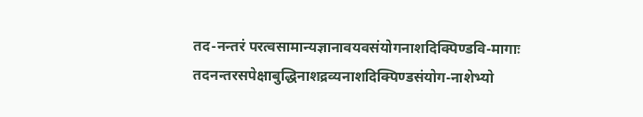तद-नन्तरं परत्वसामान्यज्ञानावयवसंयोगनाशदिक्पिण्डवि-मागाः तदनन्तरसपेक्षाबुद्धिनाशद्रव्यनाशदिक्पिण्डसंयोग-नाशेभ्यो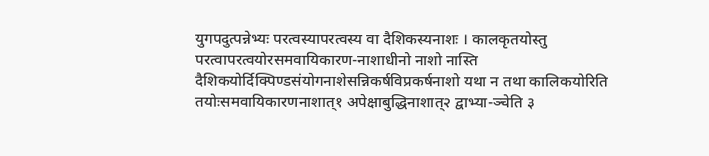युगपदुत्पन्नेभ्यः परत्वस्यापरत्वस्य वा दैशिकस्यनाशः । कालकृतयोस्तु परत्वापरत्वयोरसमवायिकारण-नाशाधीनो नाशो नास्ति दैशिकयोर्दिक्पिण्डसंयोगनाशेसन्निकर्षविप्रकर्षनाशो यथा न तथा कालिकयोरिति तयोःसमवायिकारणनाशात्१ अपेक्षाबुद्धिनाशात्२ द्वाभ्या-ञ्चेति ३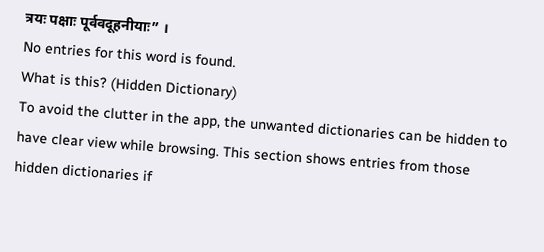त्रयः पक्षाः पूर्ववदूहनीयाः” ।
No entries for this word is found.
What is this? (Hidden Dictionary)
To avoid the clutter in the app, the unwanted dictionaries can be hidden to have clear view while browsing. This section shows entries from those hidden dictionaries if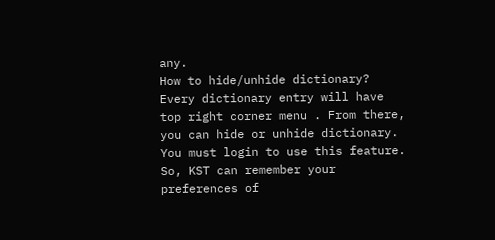any.
How to hide/unhide dictionary?
Every dictionary entry will have top right corner menu . From there, you can hide or unhide dictionary. You must login to use this feature. So, KST can remember your preferences of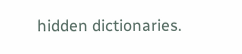hidden dictionaries.